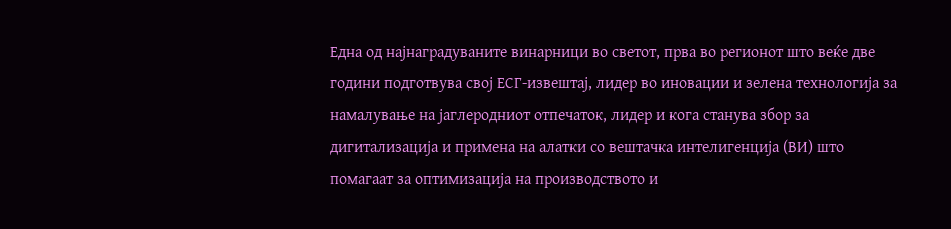Една од најнаградуваните винарници во светот, прва во регионот што веќе две години подготвува свој ЕСГ-извештај, лидер во иновации и зелена технологија за намалување на јаглеродниот отпечаток, лидер и кога станува збор за дигитализација и примена на алатки со вештачка интелигенција (ВИ) што помагаат за оптимизација на производството и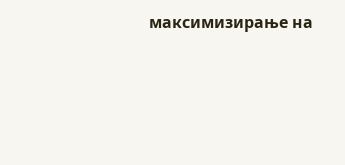максимизирање на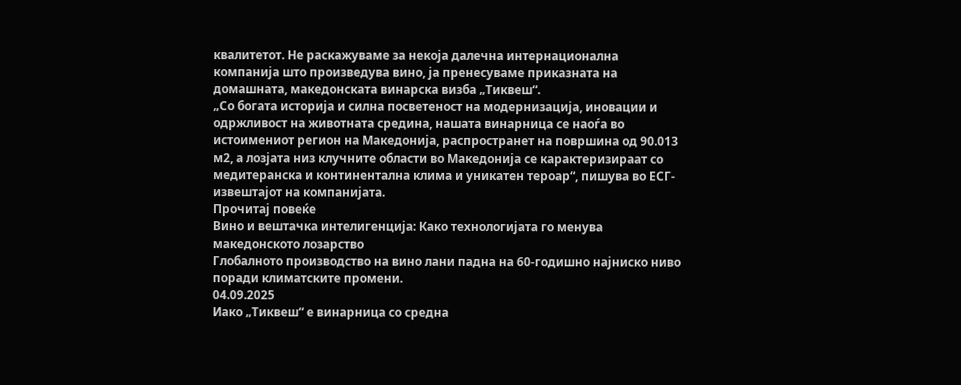квалитетот. Не раскажуваме за некоја далечна интернационална компанија што произведува вино, ја пренесуваме приказната на домашната, македонската винарска визба „Тиквеш“.
„Со богата историја и силна посветеност на модернизација, иновации и одржливост на животната средина, нашата винарница се наоѓа во истоимениот регион на Македонија, распространет на површина од 90.013 м2, а лозјата низ клучните области во Македонија се карактеризираат со медитеранска и континентална клима и уникатен тероар“, пишува во ЕСГ-извештајот на компанијата.
Прочитај повеќе
Вино и вештачка интелигенција: Како технологијата го менува македонското лозарство
Глобалното производство на вино лани падна на 60-годишно најниско ниво поради климатските промени.
04.09.2025
Иако „Тиквеш“ е винарница со средна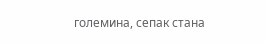големина, сепак стана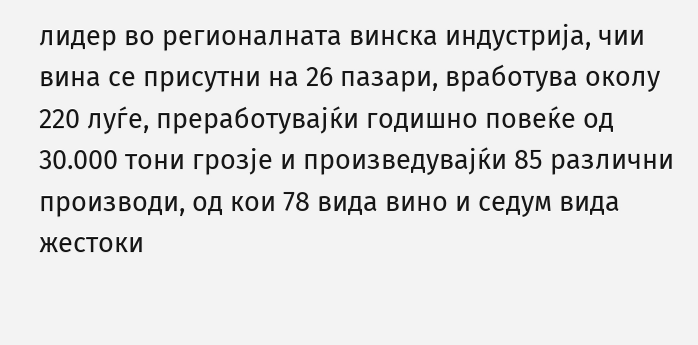лидер во регионалната винска индустрија, чии вина се присутни на 26 пазари, вработува околу 220 луѓе, преработувајќи годишно повеќе од 30.000 тони грозје и произведувајќи 85 различни производи, од кои 78 вида вино и седум вида жестоки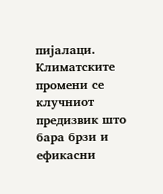пијалаци.
Климатските промени се клучниот предизвик што бара брзи и ефикасни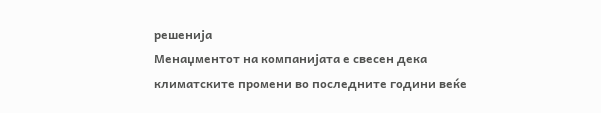решенија
Менаџментот на компанијата е свесен дека климатските промени во последните години веќе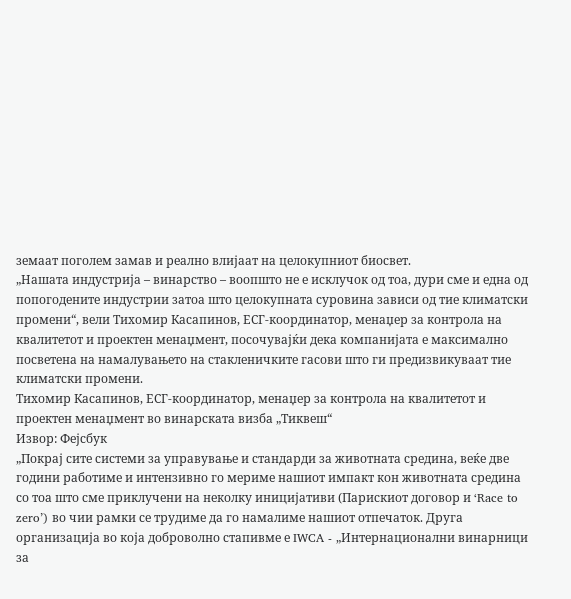земаат поголем замав и реално влијаат на целокупниот биосвет.
„Нашата индустрија – винарство – воопшто не е исклучок од тоа, дури сме и една од попогодените индустрии затоа што целокупната суровина зависи од тие климатски промени“, вели Тихомир Касапинов, ЕСГ-координатор, менаџер за контрола на квалитетот и проектен менаџмент, посочувајќи дека компанијата е максимално посветена на намалувањето на стакленичките гасови што ги предизвикуваат тие климатски промени.
Тихомир Касапинов, ЕСГ-координатор, менаџер за контрола на квалитетот и проектен менаџмент во винарската визба „Тиквеш“
Извор: Фејсбук
„Покрај сите системи за управување и стандарди за животната средина, веќе две години работиме и интензивно го мериме нашиот импакт кон животната средина со тоа што сме приклучени на неколку иницијативи (Парискиот договор и ‘Race to zero’) во чии рамки се трудиме да го намалиме нашиот отпечаток. Друга организација во која доброволно стапивме е IWCA - „Интернационални винарници за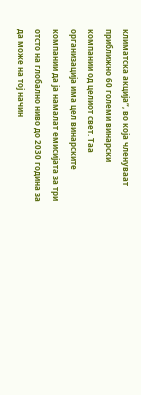климатска акција“, во која членуваат приближно 60 големи винарски компании од целиот свет. Таа организација има цел винарските компании да ја намалат емисијата за три отсто на глобално ниво до 2030 година за да може на тој начин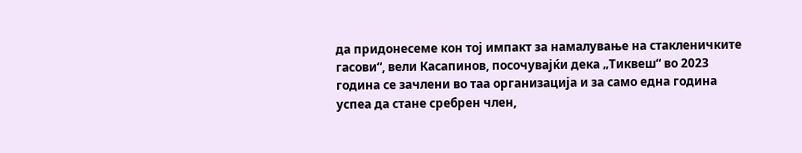да придонесеме кон тој импакт за намалување на стакленичките гасови“, вели Касапинов, посочувајќи дека „Тиквеш“ во 2023 година се зачлени во таа организација и за само една година успеа да стане сребрен член,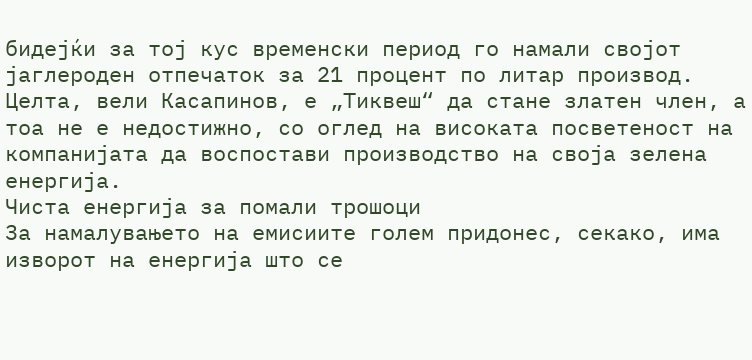бидејќи за тој кус временски период го намали својот јаглероден отпечаток за 21 процент по литар производ. Целта, вели Касапинов, е „Тиквеш“ да стане златен член, а тоа не е недостижно, со оглед на високата посветеност на компанијата да воспостави производство на своја зелена енергија.
Чиста енергија за помали трошоци
За намалувањето на емисиите голем придонес, секако, има изворот на енергија што се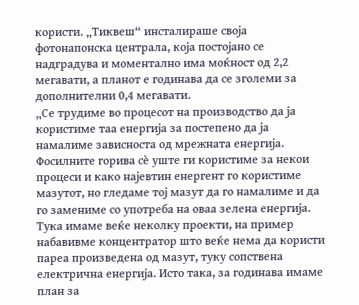користи. „Тиквеш“ инсталираше своја фотонапонска централа, која постојано се надградува и моментално има моќност од 2,2 мегавати, а планот е годинава да се зголеми за дополнителни 0,4 мегавати.
„Се трудиме во процесот на производство да ја користиме таа енергија за постепено да ја намалиме зависноста од мрежната енергија. Фосилните горива сѐ уште ги користиме за некои процеси и како најевтин енергент го користиме мазутот, но гледаме тој мазут да го намалиме и да го замениме со употреба на оваа зелена енергија. Тука имаме веќе неколку проекти, на пример набавивме концентратор што веќе нема да користи пареа произведена од мазут, туку сопствена електрична енергија. Исто така, за годинава имаме план за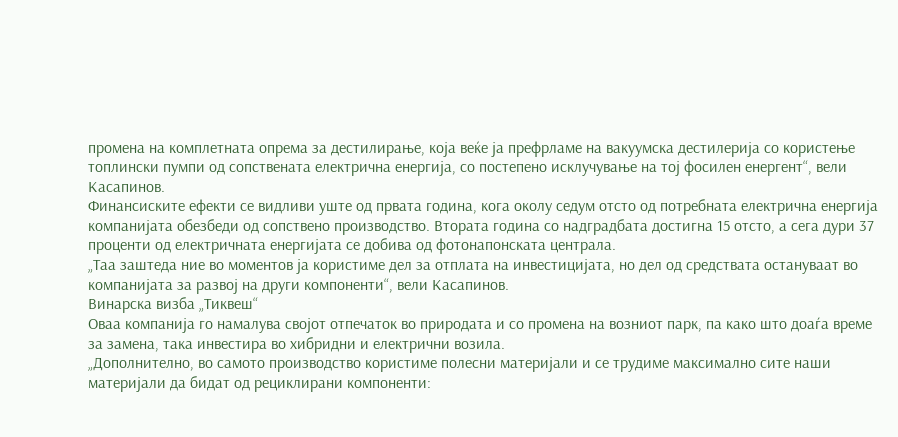промена на комплетната опрема за дестилирање, која веќе ја префрламе на вакуумска дестилерија со користење топлински пумпи од сопствената електрична енергија, со постепено исклучување на тој фосилен енергент“, вели Касапинов.
Финансиските ефекти се видливи уште од првата година, кога околу седум отсто од потребната електрична енергија компанијата обезбеди од сопствено производство. Втората година со надградбата достигна 15 отсто, а сега дури 37 проценти од електричната енергијата се добива од фотонапонската централа.
„Таа заштеда ние во моментов ја користиме дел за отплата на инвестицијата, но дел од средствата остануваат во компанијата за развој на други компоненти“, вели Касапинов.
Винарска визба „Тиквеш“
Оваа компанија го намалува својот отпечаток во природата и со промена на возниот парк, па како што доаѓа време за замена, така инвестира во хибридни и електрични возила.
„Дополнително, во самото производство користиме полесни материјали и се трудиме максимално сите наши материјали да бидат од рециклирани компоненти: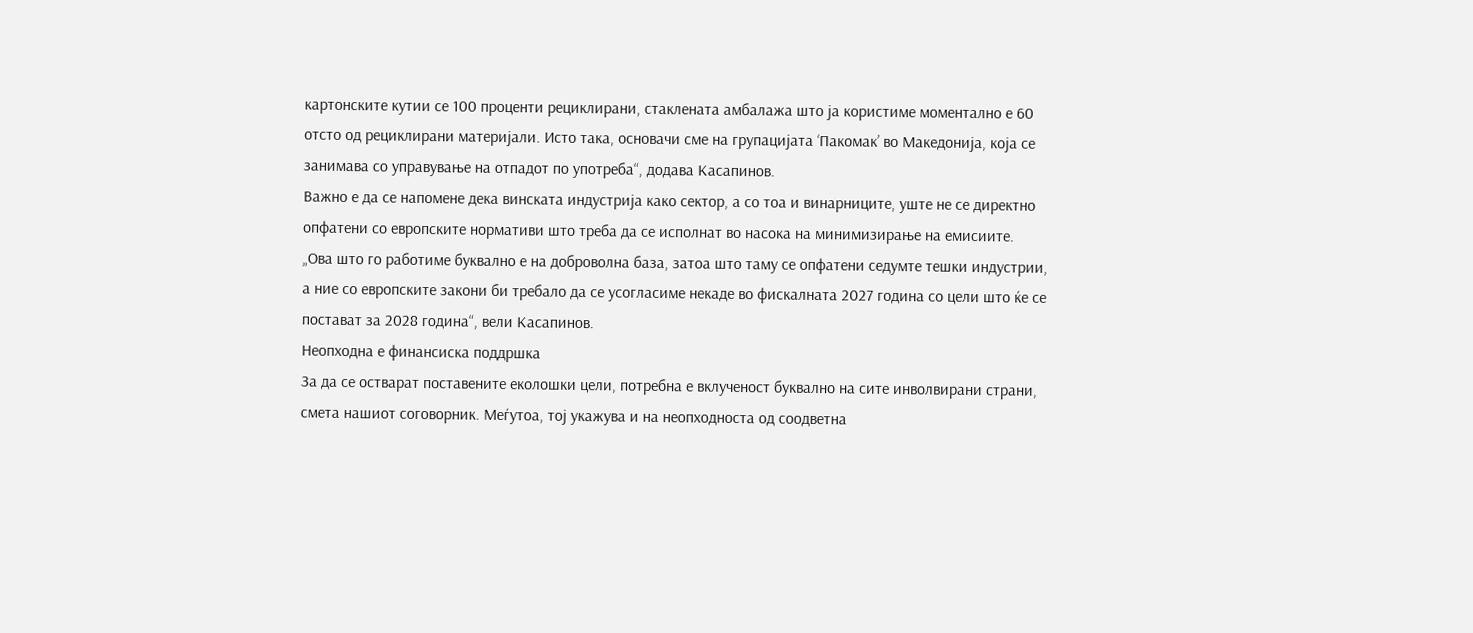картонските кутии се 100 проценти рециклирани, стаклената амбалажа што ја користиме моментално е 60 отсто од рециклирани материјали. Исто така, основачи сме на групацијата ‘Пакомак’ во Македонија, која се занимава со управување на отпадот по употреба“, додава Касапинов.
Важно е да се напомене дека винската индустрија како сектор, а со тоа и винарниците, уште не се директно опфатени со европските нормативи што треба да се исполнат во насока на минимизирање на емисиите.
„Ова што го работиме буквално е на доброволна база, затоа што таму се опфатени седумте тешки индустрии, а ние со европските закони би требало да се усогласиме некаде во фискалната 2027 година со цели што ќе се постават за 2028 година“, вели Касапинов.
Неопходна е финансиска поддршка
За да се остварат поставените еколошки цели, потребна е вклученост буквално на сите инволвирани страни, смета нашиот соговорник. Меѓутоа, тој укажува и на неопходноста од соодветна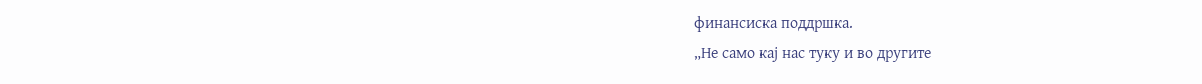финансиска поддршка.
„Не само кај нас туку и во другите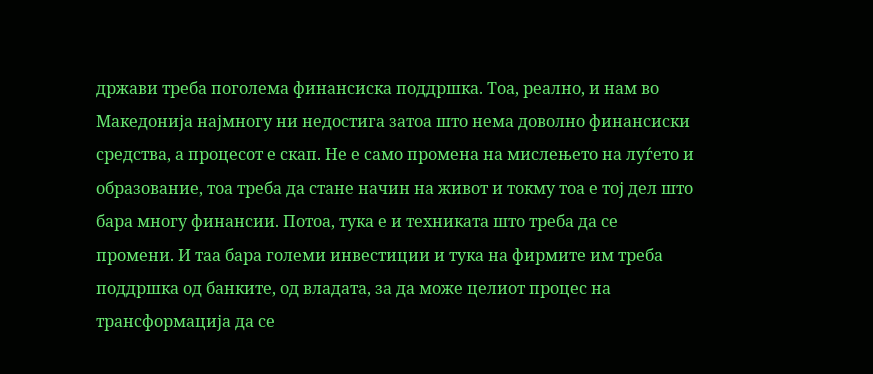држави треба поголема финансиска поддршка. Тоа, реално, и нам во Македонија најмногу ни недостига затоа што нема доволно финансиски средства, а процесот е скап. Не е само промена на мислењето на луѓето и образование, тоа треба да стане начин на живот и токму тоа е тој дел што бара многу финансии. Потоа, тука е и техниката што треба да се промени. И таа бара големи инвестиции и тука на фирмите им треба поддршка од банките, од владата, за да може целиот процес на трансформација да се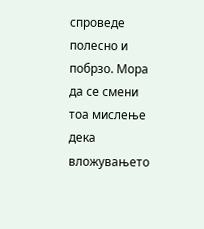спроведе полесно и побрзо. Мора да се смени тоа мислење дека вложувањето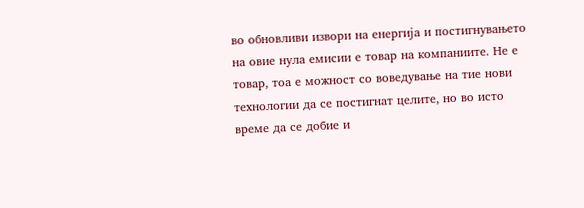во обновливи извори на енергија и постигнувањето на овие нула емисии е товар на компаниите. Не е товар, тоа е можност со воведување на тие нови технологии да се постигнат целите, но во исто време да се добие и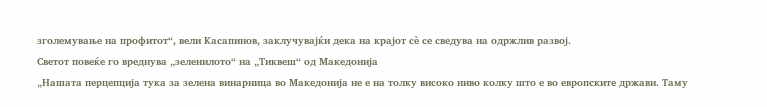зголемување на профитот“, вели Касапинов, заклучувајќи дека на крајот сè се сведува на одржлив развој.
Светот повеќе го вреднува „зеленилото“ на „Тиквеш“ од Македонија
„Нашата перцепција тука за зелена винарница во Македонија не е на толку високо ниво колку што е во европските држави. Таму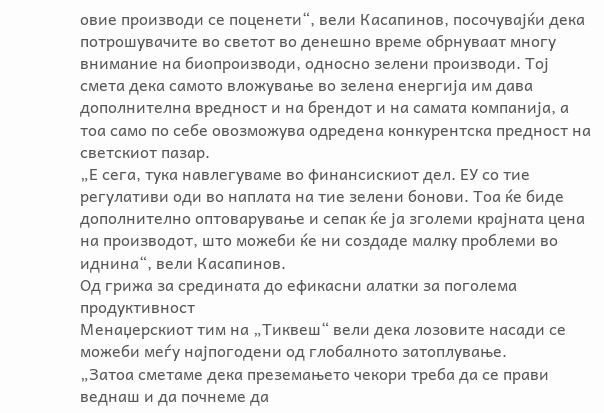овие производи се поценети“, вели Касапинов, посочувајќи дека потрошувачите во светот во денешно време обрнуваат многу внимание на биопроизводи, односно зелени производи. Тој смета дека самото вложување во зелена енергија им дава дополнителна вредност и на брендот и на самата компанија, а тоа само по себе овозможува одредена конкурентска предност на светскиот пазар.
„Е сега, тука навлегуваме во финансискиот дел. ЕУ со тие регулативи оди во наплата на тие зелени бонови. Тоа ќе биде дополнително оптоварување и сепак ќе ја зголеми крајната цена на производот, што можеби ќе ни создаде малку проблеми во иднина“, вели Касапинов.
Од грижа за средината до ефикасни алатки за поголема продуктивност
Менаџерскиот тим на „Тиквеш“ вели дека лозовите насади се можеби меѓу најпогодени од глобалното затоплување.
„Затоа сметаме дека преземањето чекори треба да се прави веднаш и да почнеме да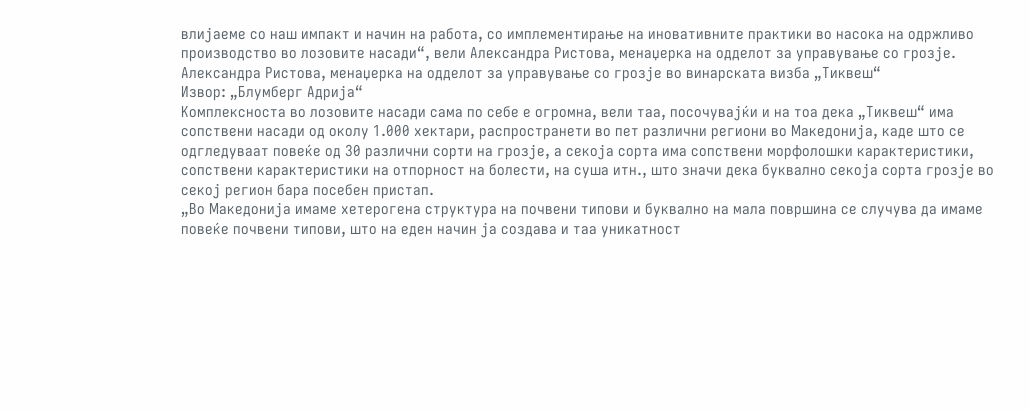влијаеме со наш импакт и начин на работа, со имплементирање на иновативните практики во насока на одржливо производство во лозовите насади“, вели Александра Ристова, менаџерка на одделот за управување со грозје.
Александра Ристова, менаџерка на одделот за управување со грозје во винарската визба „Тиквеш“
Извор: „Блумберг Адрија“
Комплексноста во лозовите насади сама по себе е огромна, вели таа, посочувајќи и на тоа дека „Тиквеш“ има сопствени насади од околу 1.000 хектари, распространети во пет различни региони во Македонија, каде што се одгледуваат повеќе од 30 различни сорти на грозје, а секоја сорта има сопствени морфолошки карактеристики, сопствени карактеристики на отпорност на болести, на суша итн., што значи дека буквално секоја сорта грозје во секој регион бара посебен пристап.
„Во Македонија имаме хетерогена структура на почвени типови и буквално на мала површина се случува да имаме повеќе почвени типови, што на еден начин ја создава и таа уникатност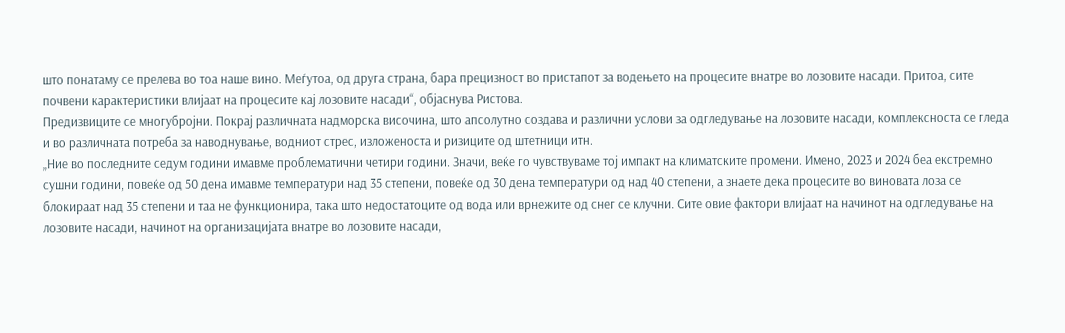што понатаму се прелева во тоа наше вино. Меѓутоа, од друга страна, бара прецизност во пристапот за водењето на процесите внатре во лозовите насади. Притоа, сите почвени карактеристики влијаат на процесите кај лозовите насади“, објаснува Ристова.
Предизвиците се многубројни. Покрај различната надморска височина, што апсолутно создава и различни услови за одгледување на лозовите насади, комплексноста се гледа и во различната потреба за наводнување, водниот стрес, изложеноста и ризиците од штетници итн.
„Ние во последните седум години имавме проблематични четири години. Значи, веќе го чувствуваме тој импакт на климатските промени. Имено, 2023 и 2024 беа екстремно сушни години, повеќе од 50 дена имавме температури над 35 степени, повеќе од 30 дена температури од над 40 степени, а знаете дека процесите во виновата лоза се блокираат над 35 степени и таа не функционира, така што недостатоците од вода или врнежите од снег се клучни. Сите овие фактори влијаат на начинот на одгледување на лозовите насади, начинот на организацијата внатре во лозовите насади,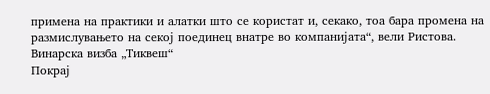примена на практики и алатки што се користат и, секако, тоа бара промена на размислувањето на секој поединец внатре во компанијата“, вели Ристова.
Винарска визба „Тиквеш“
Покрај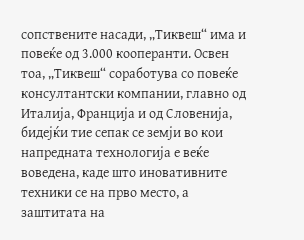сопствените насади, „Тиквеш“ има и повеќе од 3.000 кооперанти. Освен тоа, „Тиквеш“ соработува со повеќе консултантски компании, главно од Италија, Франција и од Словенија, бидејќи тие сепак се земји во кои напредната технологија е веќе воведена, каде што иновативните техники се на прво место, а заштитата на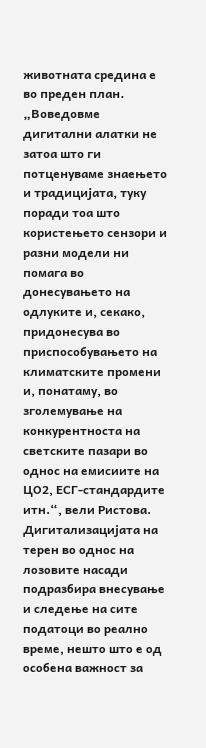животната средина е во преден план.
„Воведовме дигитални алатки не затоа што ги потценуваме знаењето и традицијата, туку поради тоа што користењето сензори и разни модели ни помага во донесувањето на одлуките и, секако, придонесува во приспособувањето на климатските промени и, понатаму, во зголемување на конкурентноста на светските пазари во однос на емисиите на ЦО2, ЕСГ-стандардите итн.“, вели Ристова.
Дигитализацијата на терен во однос на лозовите насади подразбира внесување и следење на сите податоци во реално време, нешто што е од особена важност за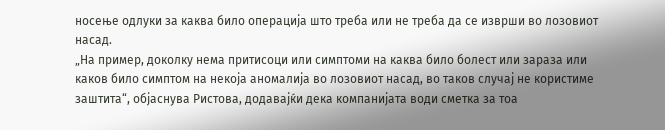носење одлуки за каква било операција што треба или не треба да се изврши во лозовиот насад.
„На пример, доколку нема притисоци или симптоми на каква било болест или зараза или каков било симптом на некоја аномалија во лозовиот насад, во таков случај не користиме заштита“, објаснува Ристова, додавајќи дека компанијата води сметка за тоа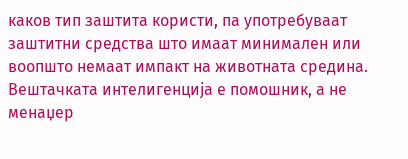каков тип заштита користи, па употребуваат заштитни средства што имаат минимален или воопшто немаат импакт на животната средина.
Вештачката интелигенција е помошник, а не менаџер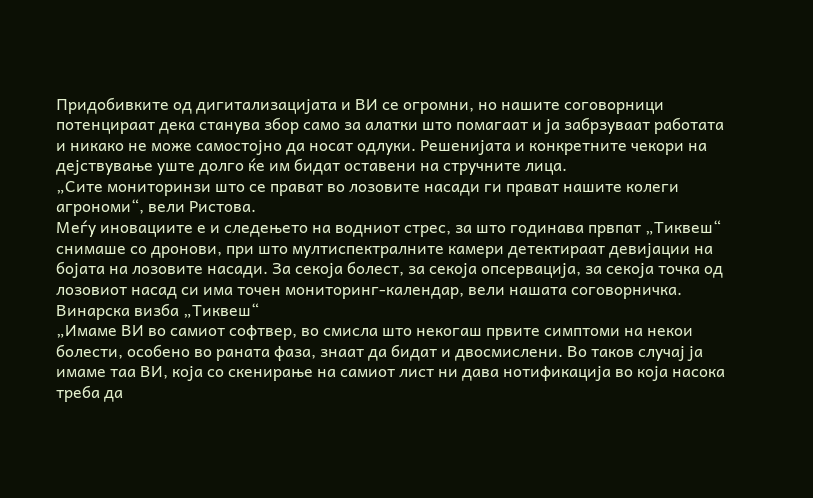Придобивките од дигитализацијата и ВИ се огромни, но нашите соговорници потенцираат дека станува збор само за алатки што помагаат и ја забрзуваат работата и никако не може самостојно да носат одлуки. Решенијата и конкретните чекори на дејствување уште долго ќе им бидат оставени на стручните лица.
„Сите мониторинзи што се прават во лозовите насади ги прават нашите колеги агрономи“, вели Ристова.
Меѓу иновациите е и следењето на водниот стрес, за што годинава првпат „Тиквеш“ снимаше со дронови, при што мултиспектралните камери детектираат девијации на бојата на лозовите насади. За секоја болест, за секоја опсервација, за секоја точка од лозовиот насад си има точен мониторинг-календар, вели нашата соговорничка.
Винарска визба „Тиквеш“
„Имаме ВИ во самиот софтвер, во смисла што некогаш првите симптоми на некои болести, особено во раната фаза, знаат да бидат и двосмислени. Во таков случај ја имаме таа ВИ, која со скенирање на самиот лист ни дава нотификација во која насока треба да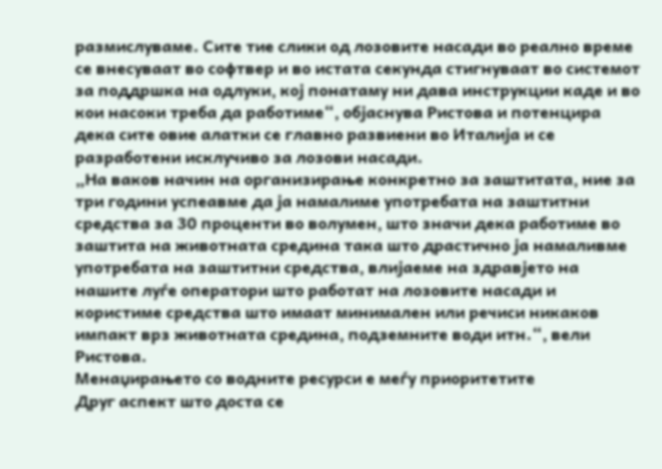размислуваме. Сите тие слики од лозовите насади во реално време се внесуваат во софтвер и во истата секунда стигнуваат во системот за поддршка на одлуки, кој понатаму ни дава инструкции каде и во кои насоки треба да работиме“, објаснува Ристова и потенцира дека сите овие алатки се главно развиени во Италија и се разработени исклучиво за лозови насади.
„На ваков начин на организирање конкретно за заштитата, ние за три години успеавме да ја намалиме употребата на заштитни средства за 30 проценти во волумен, што значи дека работиме во заштита на животната средина така што драстично ја намаливме употребата на заштитни средства, влијаеме на здравјето на нашите луѓе оператори што работат на лозовите насади и користиме средства што имаат минимален или речиси никаков импакт врз животната средина, подземните води итн.“, вели Ристова.
Менаџирањето со водните ресурси е меѓу приоритетите
Друг аспект што доста се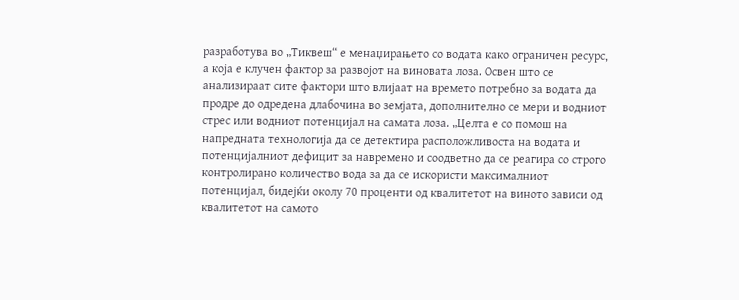разработува во „Тиквеш“ е менаџирањето со водата како ограничен ресурс, а која е клучен фактор за развојот на виновата лоза. Освен што се анализираат сите фактори што влијаат на времето потребно за водата да продре до одредена длабочина во земјата, дополнително се мери и водниот стрес или водниот потенцијал на самата лоза. „Целта е со помош на напредната технологија да се детектира расположливоста на водата и потенцијалниот дефицит за навремено и соодветно да се реагира со строго контролирано количество вода за да се искористи максималниот потенцијал, бидејќи околу 70 проценти од квалитетот на виното зависи од квалитетот на самото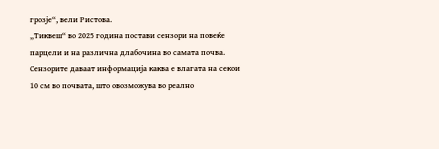грозје“, вели Ристова.
„Тиквеш“ во 2025 година постави сензори на повеќе парцели и на различна длабочина во самата почва. Сензорите даваат информација каква е влагата на секои 10 см во почвата, што овозможува во реално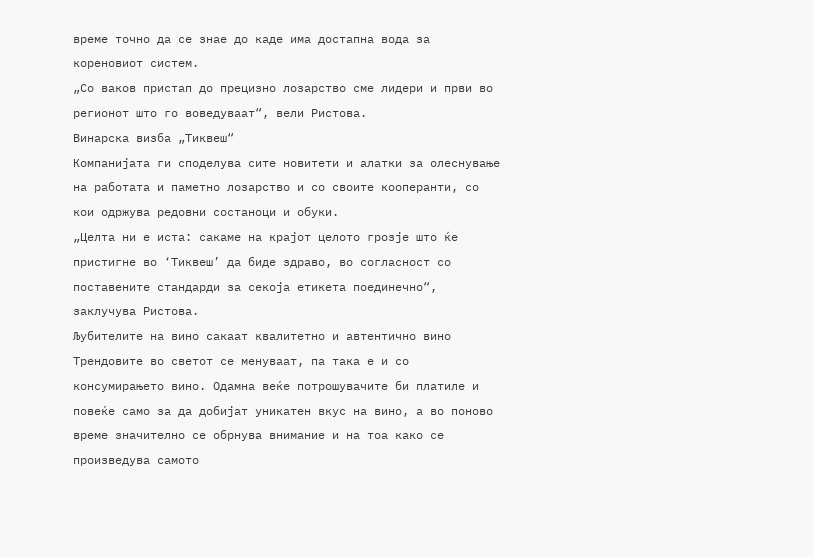време точно да се знае до каде има достапна вода за кореновиот систем.
„Со ваков пристап до прецизно лозарство сме лидери и први во регионот што го воведуваат“, вели Ристова.
Винарска визба „Тиквеш“
Компанијата ги споделува сите новитети и алатки за олеснување на работата и паметно лозарство и со своите кооперанти, со кои одржува редовни состаноци и обуки.
„Целта ни е иста: сакаме на крајот целото грозје што ќе пристигне во ‘Тиквеш’ да биде здраво, во согласност со поставените стандарди за секоја етикета поединечно“, заклучува Ристова.
Љубителите на вино сакаат квалитетно и автентично вино
Трендовите во светот се менуваат, па така е и со консумирањето вино. Одамна веќе потрошувачите би платиле и повеќе само за да добијат уникатен вкус на вино, а во поново време значително се обрнува внимание и на тоа како се произведува самото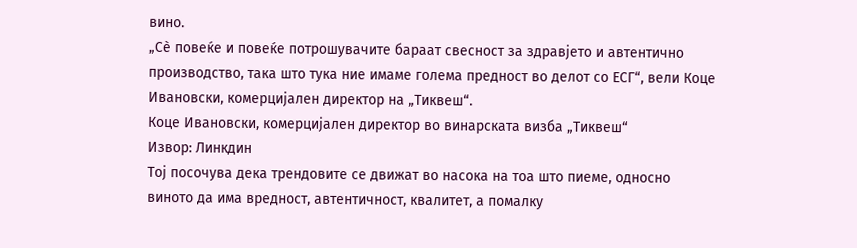вино.
„Сè повеќе и повеќе потрошувачите бараат свесност за здравјето и автентично производство, така што тука ние имаме голема предност во делот со ЕСГ“, вели Коце Ивановски, комерцијален директор на „Тиквеш“.
Коце Ивановски, комерцијален директор во винарската визба „Тиквеш“
Извор: Линкдин
Тој посочува дека трендовите се движат во насока на тоа што пиеме, односно виното да има вредност, автентичност, квалитет, а помалку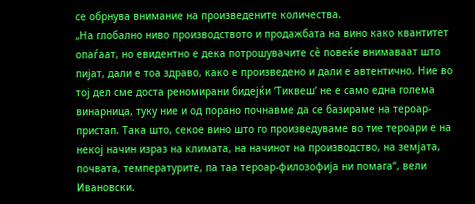се обрнува внимание на произведените количества.
„На глобално ниво производството и продажбата на вино како квантитет опаѓаат, но евидентно е дека потрошувачите сè повеќе внимаваат што пијат, дали е тоа здраво, како е произведено и дали е автентично. Ние во тој дел сме доста реномирани бидејќи ‘Тиквеш’ не е само една голема винарница, туку ние и од порано почнавме да се базираме на тероар-пристап. Така што, секое вино што го произведуваме во тие тероари е на некој начин израз на климата, на начинот на производство, на земјата, почвата, температурите, па таа тероар-филозофија ни помага“, вели Ивановски.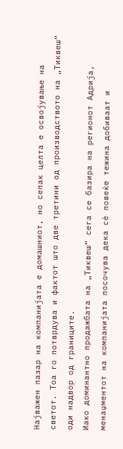Најважен пазар на компанијата е домашниот, но сепак целта е освојување на светот. Тоа го потврдува и фактот што две третини од производството на „Тиквеш“ оди надвор од границите.
Иако доминантно продажбата на „Тиквеш“ сега се базира на регионот Адрија, менаџментот на компанијата посочува дека сè повеќе тежина добиваат и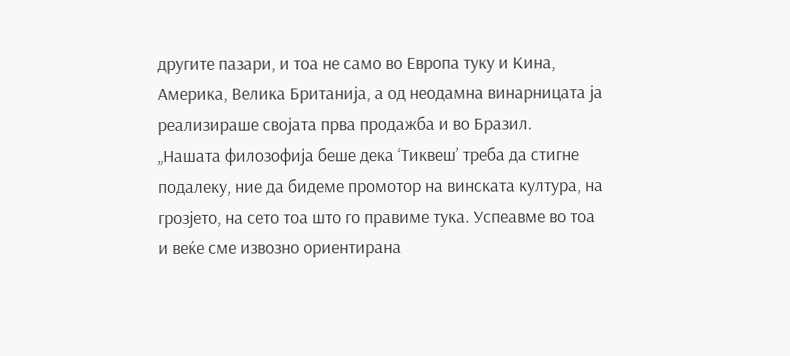другите пазари, и тоа не само во Европа туку и Кина, Америка, Велика Британија, а од неодамна винарницата ја реализираше својата прва продажба и во Бразил.
„Нашата филозофија беше дека ‘Тиквеш’ треба да стигне подалеку, ние да бидеме промотор на винската култура, на грозјето, на сето тоа што го правиме тука. Успеавме во тоа и веќе сме извозно ориентирана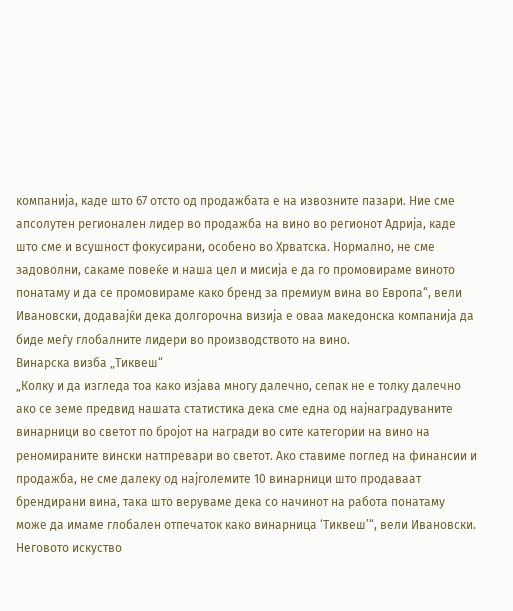компанија, каде што 67 отсто од продажбата е на извозните пазари. Ние сме апсолутен регионален лидер во продажба на вино во регионот Адрија, каде што сме и всушност фокусирани, особено во Хрватска. Нормално, не сме задоволни, сакаме повеќе и наша цел и мисија е да го промовираме виното понатаму и да се промовираме како бренд за премиум вина во Европа“, вели Ивановски, додавајќи дека долгорочна визија е оваа македонска компанија да биде меѓу глобалните лидери во производството на вино.
Винарска визба „Тиквеш“
„Колку и да изгледа тоа како изјава многу далечно, сепак не е толку далечно ако се земе предвид нашата статистика дека сме една од најнаградуваните винарници во светот по бројот на награди во сите категории на вино на реномираните вински натпревари во светот. Ако ставиме поглед на финансии и продажба, не сме далеку од најголемите 10 винарници што продаваат брендирани вина, така што веруваме дека со начинот на работа понатаму може да имаме глобален отпечаток како винарница ‘Тиквеш’“, вели Ивановски.
Неговото искуство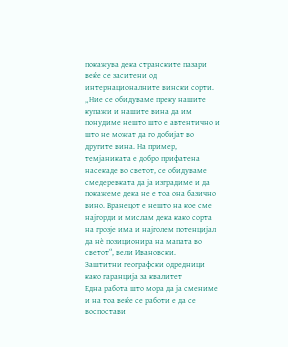покажува дека странските пазари веќе се заситени од интернационалните вински сорти.
„Ние се обидуваме преку нашите купажи и нашите вина да им понудиме нешто што е автентично и што не можат да го добијат во другите вина. На пример, темјаниката е добро прифатена насекаде во светот, се обидуваме смедеревката да ја изградиме и да покажеме дека не е тоа она базично вино. Вранецот е нешто на кое сме најгорди и мислам дека како сорта на грозје има и најголем потенцијал да нè позиционира на мапата во светот“, вели Ивановски.
Заштитни географски одредници како гаранција за квалитет
Една работа што мора да ја смениме и на тоа веќе се работи е да се воспостави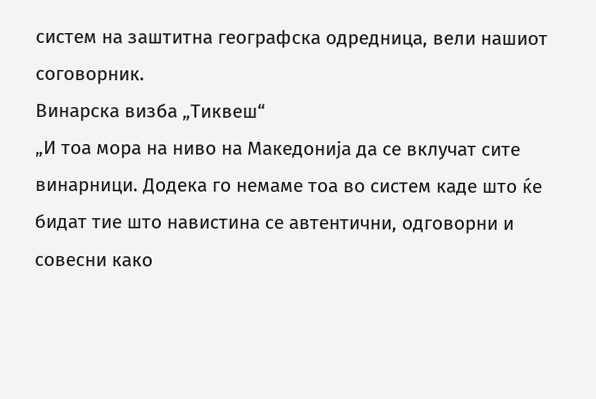систем на заштитна географска одредница, вели нашиот соговорник.
Винарска визба „Тиквеш“
„И тоа мора на ниво на Македонија да се вклучат сите винарници. Додека го немаме тоа во систем каде што ќе бидат тие што навистина се автентични, одговорни и совесни како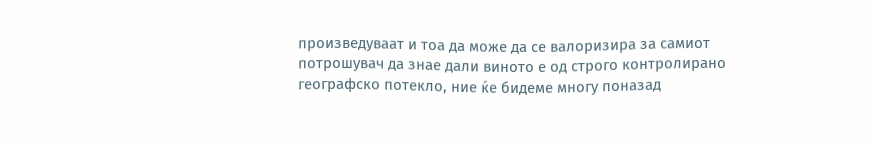произведуваат и тоа да може да се валоризира за самиот потрошувач да знае дали виното е од строго контролирано географско потекло, ние ќе бидеме многу поназад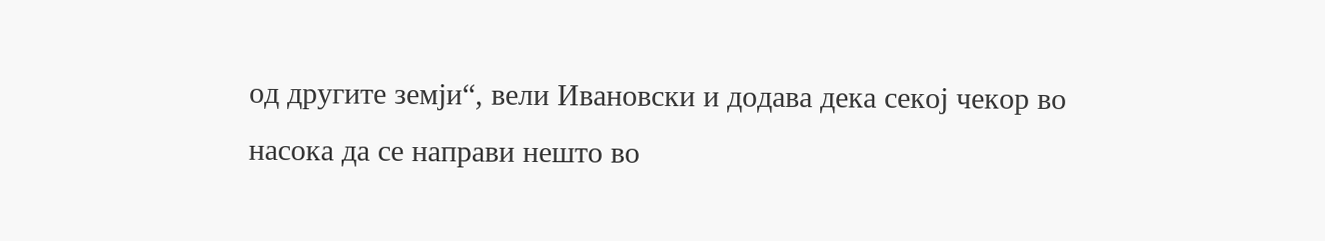од другите земји“, вели Ивановски и додава дека секој чекор во насока да се направи нешто во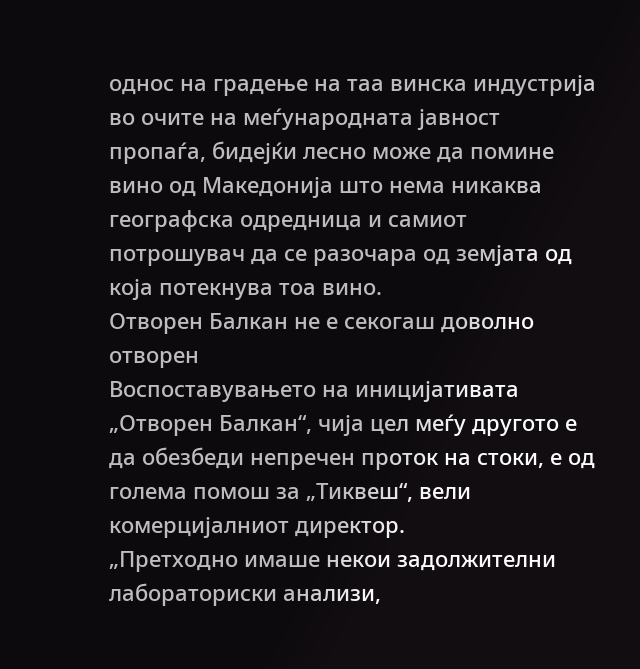однос на градење на таа винска индустрија во очите на меѓународната јавност пропаѓа, бидејќи лесно може да помине вино од Македонија што нема никаква географска одредница и самиот потрошувач да се разочара од земјата од која потекнува тоа вино.
Отворен Балкан не е секогаш доволно отворен
Воспоставувањето на иницијативата „Отворен Балкан“, чија цел меѓу другото е да обезбеди непречен проток на стоки, е од голема помош за „Тиквеш“, вели комерцијалниот директор.
„Претходно имаше некои задолжителни лабораториски анализи,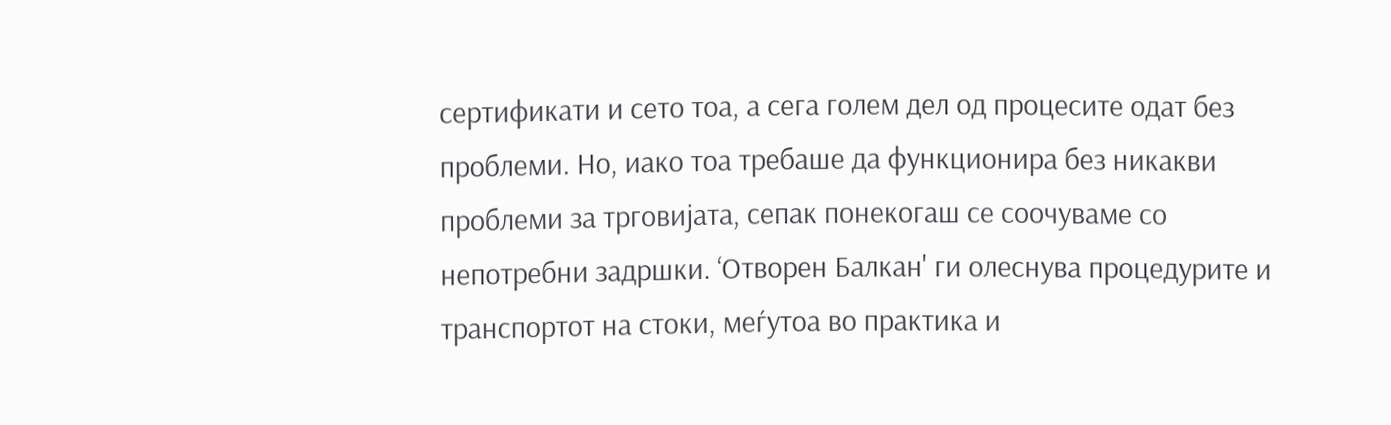сертификати и сето тоа, а сега голем дел од процесите одат без проблеми. Но, иако тоа требаше да функционира без никакви проблеми за трговијата, сепак понекогаш се соочуваме со непотребни задршки. ‘Отворен Балкан' ги олеснува процедурите и транспортот на стоки, меѓутоа во практика и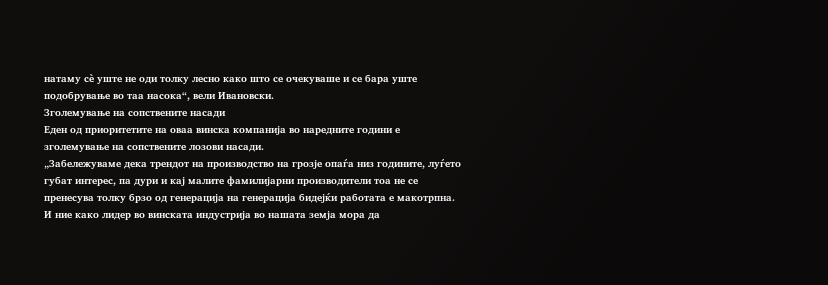натаму сè уште не оди толку лесно како што се очекуваше и се бара уште подобрување во таа насока“, вели Ивановски.
Зголемување на сопствените насади
Еден од приоритетите на оваа винска компанија во наредните години е зголемување на сопствените лозови насади.
„Забележуваме дека трендот на производство на грозје опаѓа низ годините, луѓето губат интерес, па дури и кај малите фамилијарни производители тоа не се пренесува толку брзо од генерација на генерација бидејќи работата е макотрпна. И ние како лидер во винската индустрија во нашата земја мора да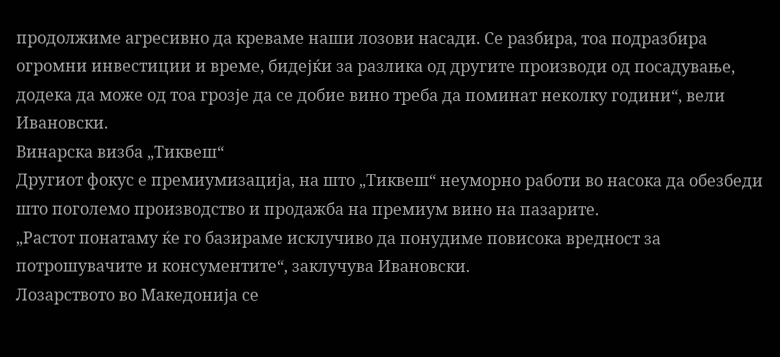продолжиме агресивно да креваме наши лозови насади. Се разбира, тоа подразбира огромни инвестиции и време, бидејќи за разлика од другите производи од посадување, додека да може од тоа грозје да се добие вино треба да поминат неколку години“, вели Ивановски.
Винарска визба „Тиквеш“
Другиот фокус е премиумизација, на што „Тиквеш“ неуморно работи во насока да обезбеди што поголемо производство и продажба на премиум вино на пазарите.
„Растот понатаму ќе го базираме исклучиво да понудиме повисока вредност за потрошувачите и консументите“, заклучува Ивановски.
Лозарството во Македонија се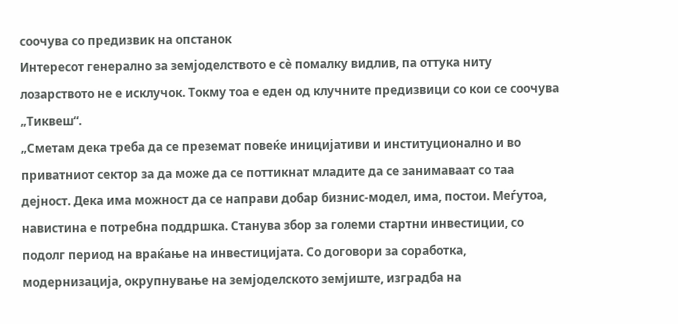соочува со предизвик на опстанок
Интересот генерално за земјоделството е сè помалку видлив, па оттука ниту лозарството не е исклучок. Токму тоа е еден од клучните предизвици со кои се соочува „Тиквеш“.
„Сметам дека треба да се преземат повеќе иницијативи и институционално и во приватниот сектор за да може да се поттикнат младите да се занимаваат со таа дејност. Дека има можност да се направи добар бизнис-модел, има, постои. Меѓутоа, навистина е потребна поддршка. Станува збор за големи стартни инвестиции, со подолг период на враќање на инвестицијата. Со договори за соработка, модернизација, окрупнување на земјоделското земјиште, изградба на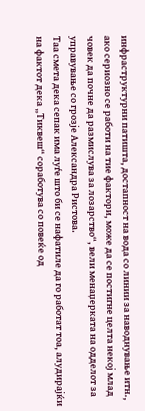инфраструктурни патишта, достапност на вода со линии за наводнување итн., ако сериозно се работи на тие фактори, може да се постигне целта некој млад човек да почне да размислува за лозарство“, вели менаџерката на одделот за управување со грозје Александра Ристова.
Таа смета дека сепак има луѓе што би се нафатиле да го работат тоа, алудирајќи на фактот дека „Тиквеш“ соработува со повеќе од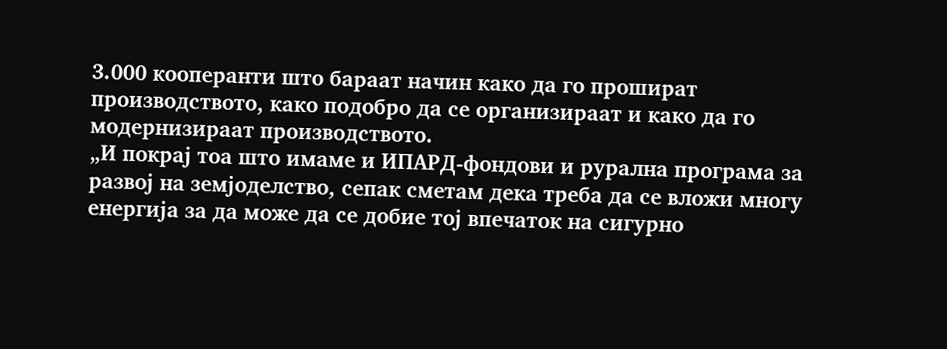3.000 кооперанти што бараат начин како да го прошират производството, како подобро да се организираат и како да го модернизираат производството.
„И покрај тоа што имаме и ИПАРД-фондови и рурална програма за развој на земјоделство, сепак сметам дека треба да се вложи многу енергија за да може да се добие тој впечаток на сигурно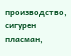производство, сигурен пласман,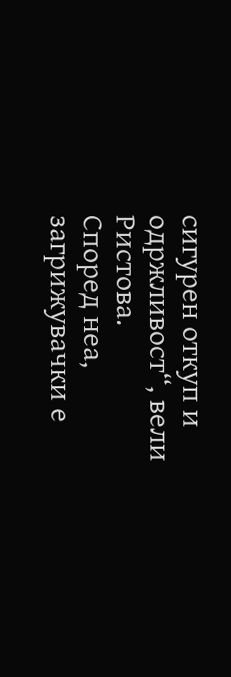сигурен откуп и одржливост“, вели Ристова.
Според неа, загрижувачки е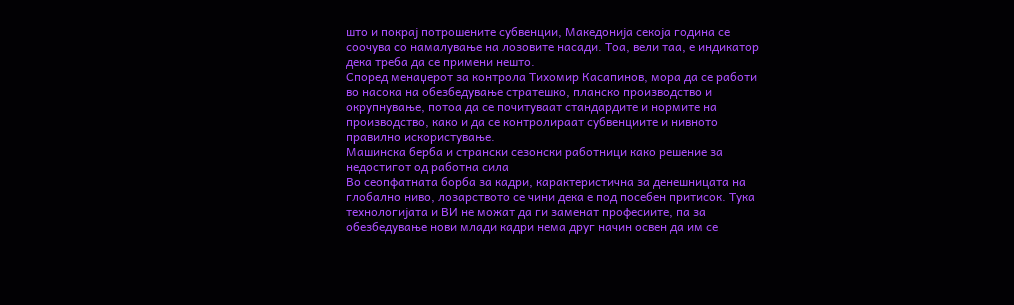што и покрај потрошените субвенции, Македонија секоја година се соочува со намалување на лозовите насади. Тоа, вели таа, е индикатор дека треба да се примени нешто.
Според менаџерот за контрола Тихомир Касапинов, мора да се работи во насока на обезбедување стратешко, планско производство и окрупнување, потоа да се почитуваат стандардите и нормите на производство, како и да се контролираат субвенциите и нивното правилно искористување.
Машинска берба и странски сезонски работници како решение за недостигот од работна сила
Во сеопфатната борба за кадри, карактеристична за денешницата на глобално ниво, лозарството се чини дека е под посебен притисок. Тука технологијата и ВИ не можат да ги заменат професиите, па за обезбедување нови млади кадри нема друг начин освен да им се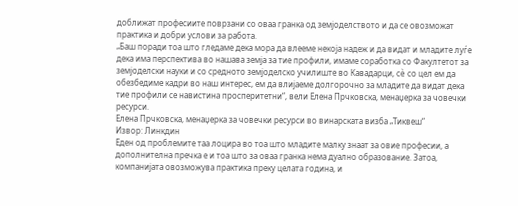доближат професиите поврзани со оваа гранка од земјоделството и да се овозможат практика и добри услови за работа.
„Баш поради тоа што гледаме дека мора да влееме некоја надеж и да видат и младите луѓе дека има перспектива во нашава земја за тие профили, имаме соработка со Факултетот за земјоделски науки и со средното земјоделско училиште во Кавадарци, сè со цел ем да обезбедиме кадри во наш интерес, ем да влијаеме долгорочно за младите да видат дека тие профили се навистина просперитетни“, вели Елена Прчковска, менаџерка за човечки ресурси.
Елена Прчковска, менаџерка за човечки ресурси во винарската визба „Тиквеш“
Извор: Линкдин
Еден од проблемите таа лоцира во тоа што младите малку знаат за овие професии, а дополнителна пречка е и тоа што за оваа гранка нема дуално образование. Затоа, компанијата овозможува практика преку целата година, и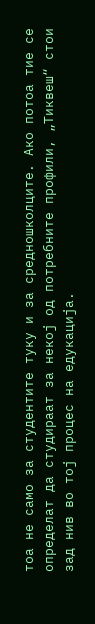тоа не само за студентите туку и за средношколците. Ако потоа тие се определат да студираат за некој од потребните профили, „Тиквеш“ стои зад нив во тој процес на едукација.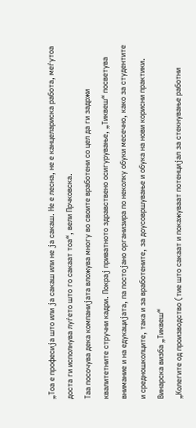„Тоа е професија што или ја сакаш или не ја сакаш. Не е лесна, не е канцелариска работа, меѓутоа доста ги исполнува луѓето што го сакаат тоа“, вели Прчковска.
Таа посочува дека компанијата вложува многу во своите вработени со цел да ги задржи квалитетните стручни кадри. Покрај приватното здравствено осигурување, „Тиквеш“ посветува внимание и на едукацијата, па постојано организира по неколку обуки месечно, како за студентите и средношколците, така и за вработените, за доусовршување и обука на нови корисни практики.
Винарска визба „Тиквеш“
„Колегите од производство (тие што сакаат и покажуваат потенцијал за стекнување работни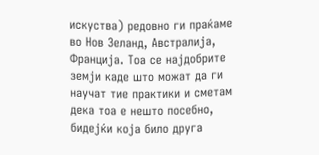искуства) редовно ги праќаме во Нов Зеланд, Австралија, Франција. Тоа се најдобрите земји каде што можат да ги научат тие практики и сметам дека тоа е нешто посебно, бидејќи која било друга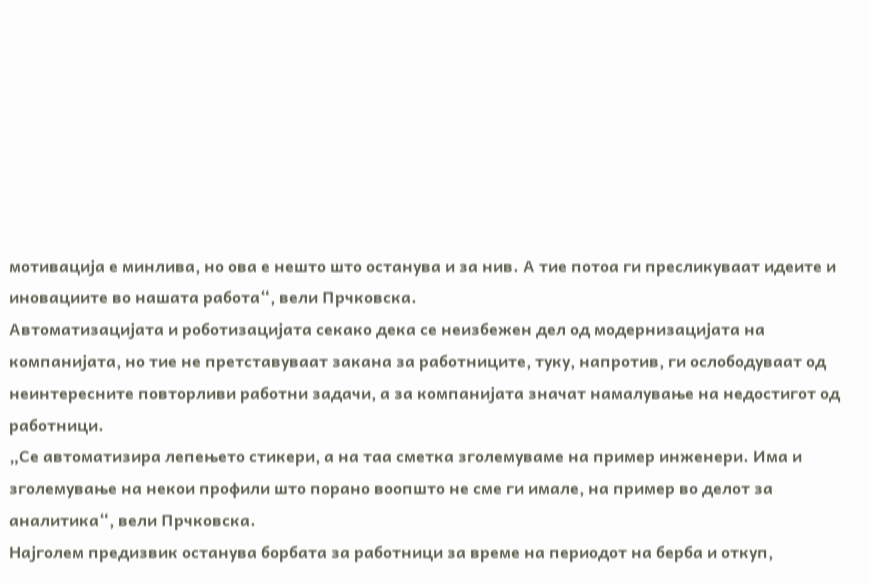мотивација е минлива, но ова е нешто што останува и за нив. А тие потоа ги пресликуваат идеите и иновациите во нашата работа“, вели Прчковска.
Автоматизацијата и роботизацијата секако дека се неизбежен дел од модернизацијата на компанијата, но тие не претставуваат закана за работниците, туку, напротив, ги ослободуваат од неинтересните повторливи работни задачи, а за компанијата значат намалување на недостигот од работници.
„Се автоматизира лепењето стикери, а на таа сметка зголемуваме на пример инженери. Има и зголемување на некои профили што порано воопшто не сме ги имале, на пример во делот за аналитика“, вели Прчковска.
Најголем предизвик останува борбата за работници за време на периодот на берба и откуп,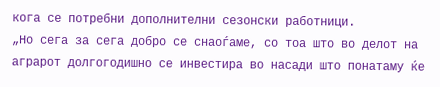кога се потребни дополнителни сезонски работници.
„Но сега за сега добро се снаоѓаме, со тоа што во делот на аграрот долгогодишно се инвестира во насади што понатаму ќе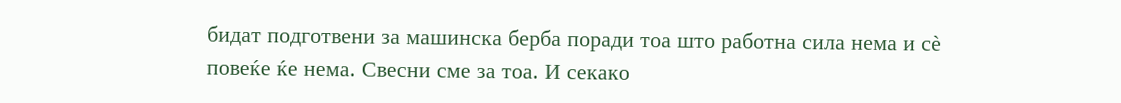бидат подготвени за машинска берба поради тоа што работна сила нема и сè повеќе ќе нема. Свесни сме за тоа. И секако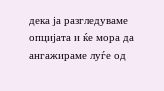дека ја разгледуваме опцијата и ќе мора да ангажираме луѓе од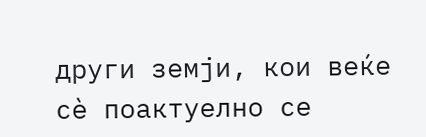други земји, кои веќе сè поактуелно се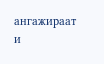ангажираат и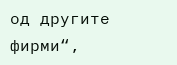од другите фирми“,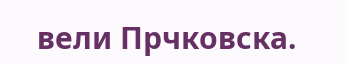вели Прчковска.